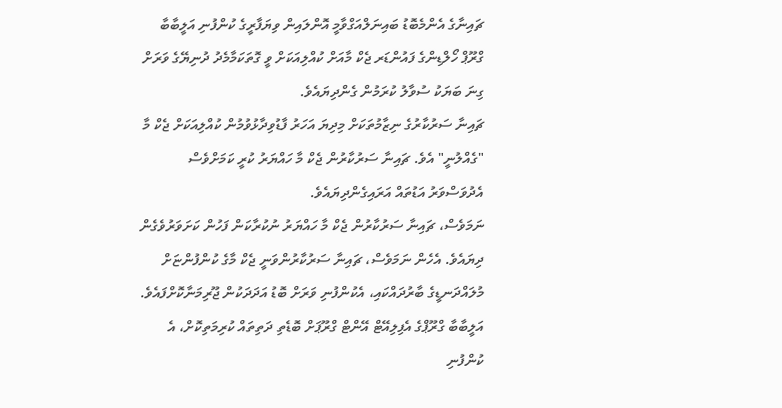ޗައިނާގެ އެންމެބޮޑު ބައިނަލްއަގްވާމީ އޮންލައިން ވިޔަފާރީގެ ކުންފުނި އަލީބާބާ ގްރޫޕް ހޯލްޑިންގެ ފައުންޑަރ ޖެކް މާއަށް ކުއްލިއަކަށް ވީ ގޮތަކަމާމެދު ދުނިޔޭގެ ވަރަށް ގިނަ ބަޔަކު ސުވާލު ކުރަމުން ގެންދިޔައެވެ.
ޗައިނާ ސަރުކާރުގެ ނިޒާމުތަކަށް މިދިޔަ އަހަރު ފާޑުވިދާޅުވުމުން ކުއްލިއަކަށް ޖެކް މާ "ގެއްލުނީ" އެވެ. ޗައިނާ ސަރުކާރުން ޖެކް މާ ހައްޔަރު ކުރީ ކަމަށްވެސް އެދުވަސްވަރު އަޑުތައް އަރައިގެންދިޔައެވެ.
ނަމަވެސް، ޗައިނާ ސަރުކާރުން ޖެކް މާ ހައްޔަރު ނުކުރާކަން ފަހުން ކަށަވަރުވެގެން ދިޔައެވެ. އެހެން ނަމަވެސް، ޗައިނާ ސަރުކާރުންވަނީ ޖެކް މާގެ ކުންފުންޏަށް މުލައްދަނޑީގެ ބާރުދައްކައި، އެކުންފުނި ވަރަށް ބޮޑު އަދަދަކުން ޖޫރިމަނާކޮށްފައެވެ.
އަލީބާބާ ގްރޫޕްގެ އެފިލިއޭޓް އޭންޓް ގްރޫޕަށް ބޮޑެތި ދަތިތައް ކުރިމަތިކޮށް، އެ ކުންފުނި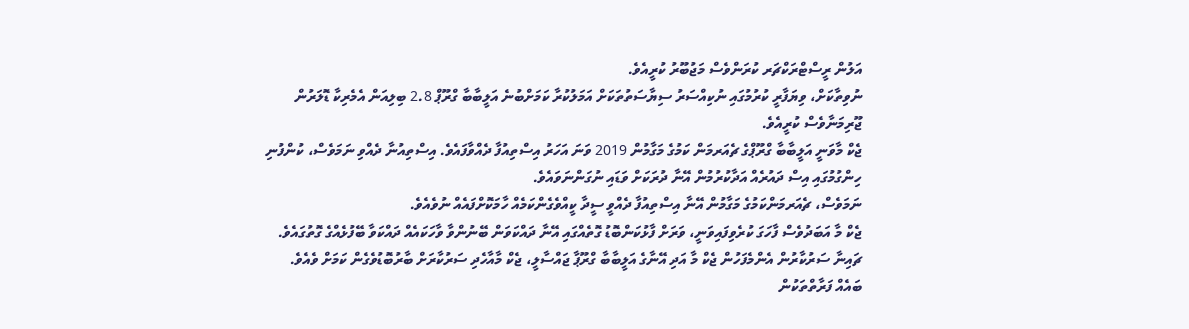އަލުން ރީސްޓްރަކްޗަރ ކުރަންވެސް މަޖުބޫރު ކުރީއެވެ.
ނުވިތާކަށް، ވިޔަފާރީ ކުރުމުގައި ނުކިއްސަރު ސިޔާސަތުތަކަށް އަމަލުކުރާ ކަމަށްބުނެ އަލީބާބާ ގްރޫޕް 2.8 ބިލިއަން އެމެރިކާ ޑޮލަރުން ޖޫރިމަނާވެސް ކުރީއެވެ.
ޖެކް މާވަނީ އަލީބާބާ ގްރޫޕްގެ ޗެއަރމަން ކަމުގެ މަގާމުން 2019 ވަނަ އަހަރު އިސްތިއުފާ ދެއްވާފައެވެ. އިސްތިއުނާ ދެއްވި ނަމަވެސް، ކުންފުނި ހިންގުމުގައި އިސް ދައުރެއް އަދާކުރުމުން އޭނާ ދުރަކަށް ވަޑައި ނުގަންނަވައެވެ.
ނަމަވެސް، ޗެއަރމަންކަމުގެ މަގާމުން އޭނާ އިސްތިއުފާ ދެއްވީ ސީދާ ކީއްވެގެންކަމެއް ހާމަކޮށްފައެއް ނުވެއެވެ.
ޖެކް މާ އަބަދުވެސް ފާހަގަ ކުރެވިފައިވަނީ، ވަރަށް ފާޅުކަންބޮޑު ގޮތެއްގައި އޭނާ ދައްކަވަން ބޭނުންވާ ވާހަކައެއް ދައްކަވާ ބޭފުޅެއްގެ ގޮތުގައެވެ.
ޗައިނާ ސަރުކާރުން އެންމެފަހުން ޖެކް މާ އަދި އޭނާގެ އަލީބާބާ ގްރޫޕާ ޖައްސާލީ، ޖެކް މާއާހެދި ސަރުކާރަށް ބާރުބޮޑުވެގެން ކަމަށް ވެއެވެ.
ބައެއް ފަރާތްތަކުން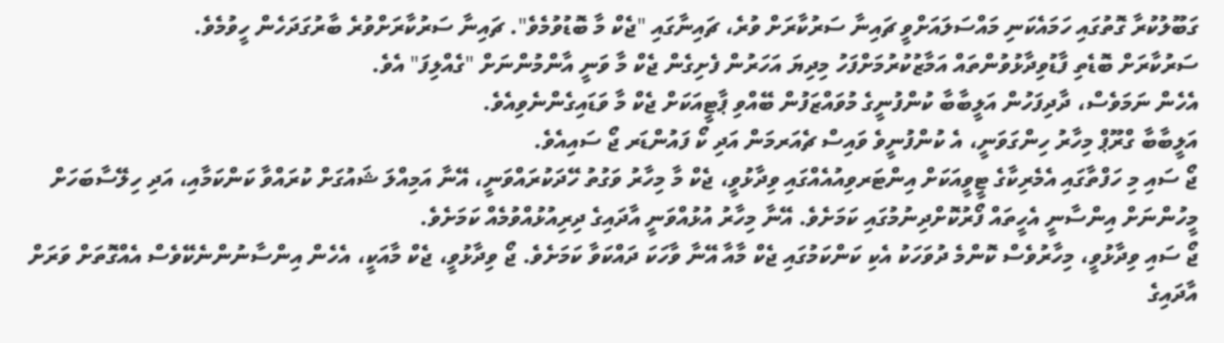ގަބޫލުކުރާ ގޮތުގައި ހަމައެކަނި މައްސަލައަށްވީ ޗައިނާ ސަރުކާރަށް ވުރެ، ޗައިނާގައި "ޖެކް މާ ބޮޑުވުމެވެ". ޗައިނާ ސަރުކާރަށްވުރެ ބާރުގަދަހެން ހީވުމެވެ.
ސަރުކާރަށް ބޮޑެތި ފާޑުވިދާޅުވުންތައް އަމާޒުކުރުމަށްފަހު މިދިޔަ އަހަރުން ފެށިގެން ޖެކް މާ ވަނީ އާންމުންނަށް "ގެއްލިފަ" އެވެ.
އެހެން ނަމަވެސް، ދާދިފަހުން އަލީބާބާ ކުންފުނީގެ މުވައްޒަފުން ބޭއްވި ޕާޓީއަކަށް ޖެކް މާ ވަޑައިގެންނެވިއެވެ.
އަލީބާބާ ގްރޫޕް މިހާރު ހިންގަވަނީ، އެ ކުންފުނީވެ ވައިސް ޗެއަރމަން އަދި ކޯ ފައުންޑަރ ޖޯ ސައިއެވެ.
ޖޯ ސައި މި ހަފްތާގައި އެމެރިކާގެ ޓީވީއަކަށް އިންޓަރވިއުއެއްގައި ވިދާޅުވީ، ޖެކް މާ މިހާރު ވަގުތު ހޭދަކުރައްވަނީ، އޭނާ އަމިއްލަ ޝައުގަށް ކުރައްވާ ކަންކަމާއި، އަދި ހިލޭސާބަހަށް މީހުންނަށް އިންސާނީ އެހީތައް ފޯރުކޮށްދިނުމުގައި ކަމަށެވެ. އޭނާ މިހާރު އުޅުއްވަނީ އާދައިގެ ދިރިއުޅުއްވުމެއް ކަމަށެވެ.
ޖޯ ސައި ވިދާޅުވީ، މިހާރުވެސް ކޮންމެ ދުވަހަކު އެކި ކަންކަމުގައި ޖެކް މާއާ އޭނާ ވާހަކަ ދައްކަވާ ކަމަށެވެ. ޖޯ ވިދާޅުވީ، ޖެކް މާއަކީ، އެހެން އިންސާނުންނެކޭވެސް އެއްގޮތަށް ވަރަށް އާދައިގެ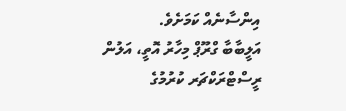އިންސާނެއް ކަމަށެވެ.
އަލީބާބާ ގްރޫޕް މިހާރު އޮތީ، އަލުން ރީސްޓްރަކްޗަރ ކުރުމުގެ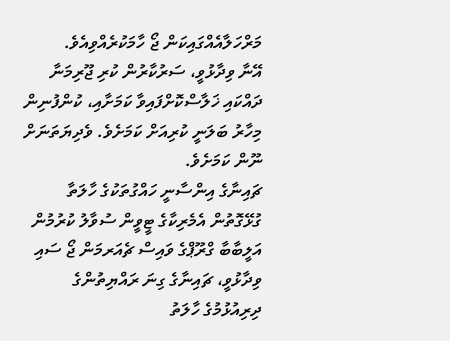މަރްހަލާއެއްގައިކަން ޖޯ ހާމަކުރެއްވިއެވެ.
އޭނާ ވިދާޅުވީ، ސަރުކާރުން ކުރި ޖޫރިމަނާ ދައްކައި ޚަލާސްކޮށްފައިވާ ކަމަށާއި، ކުންފުނިން މިހާރު ބަލަނީ ކުރިއަށް ކަމަށެވެ. ވެދިޔަތަނަށް ނޫން ކަމަށެވެ.
ޗައިނާގެ އިންސާނީ ހައްގުތަކުގެ ހާލަތާ ގުޅޭގޮތުން އެމެރިކާގެ ޓީވީން ސުވާލު ކުރުމުން އަލީބާބާ ގްރޫޕްގެ ވައިސް ޗެއަރމަން ޖޯ ސައި ވިދާޅުވީ، ޗައިނާގެ ގިނަ ރައްޔިތުންގެ ދިރިއުޅުމުގެ ހާލަތު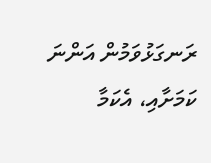ރަނގަޅުވަމުން އަންނަ ކަމަށާއި، އެކަމާ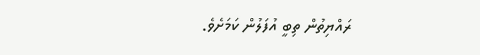ރައްޔިތުން ތިބީ އުފަލުން ކަމަށެވެ.